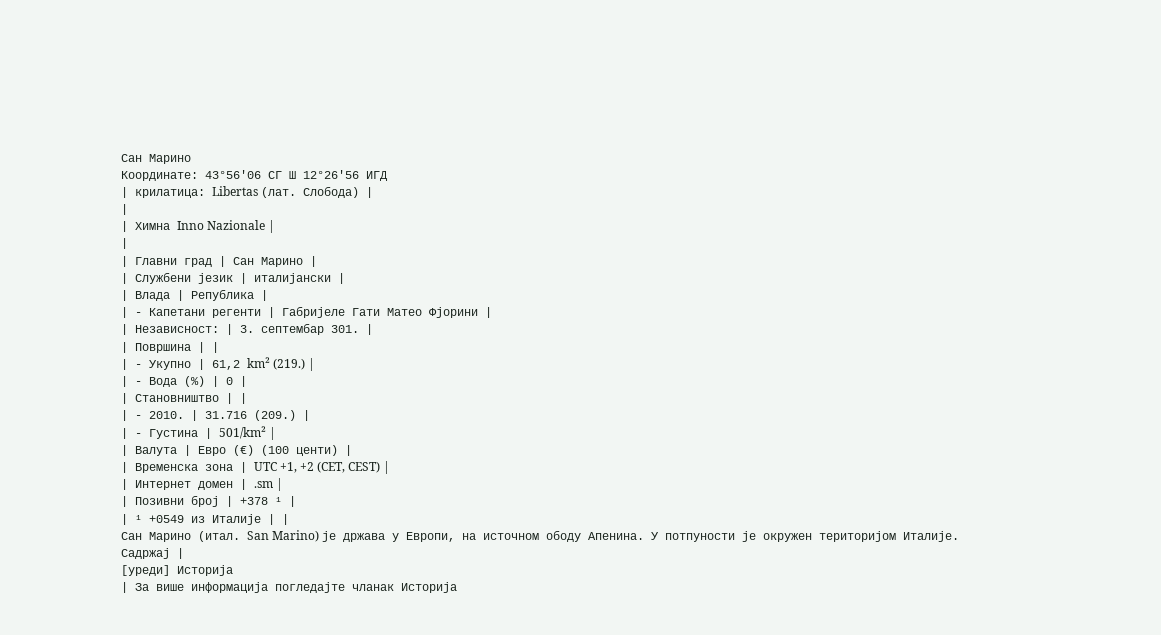Сан Марино
Координате: 43°56'06 СГ Ш 12°26'56 ИГД
| крилатица: Libertas (лат. Слобода) |
|
| Химна Inno Nazionale |
|
| Главни град | Сан Марино |
| Службени језик | италијански |
| Влада | Република |
| - Капетани регенти | Габријеле Гати Матео Фјорини |
| Независност: | 3. септембар 301. |
| Површина | |
| - Укупно | 61,2 km² (219.) |
| - Вода (%) | 0 |
| Становништво | |
| - 2010. | 31.716 (209.) |
| - Густина | 501/km² |
| Валута | Евро (€) (100 центи) |
| Временска зона | UTC +1, +2 (CET, CEST) |
| Интернет домен | .sm |
| Позивни број | +378 ¹ |
| ¹ +0549 из Италије | |
Сан Марино (итал. San Marino) је држава у Европи, на источном ободу Апенина. У потпуности је окружен територијом Италије.
Садржај |
[уреди] Историја
| За више информација погледајте чланак Историја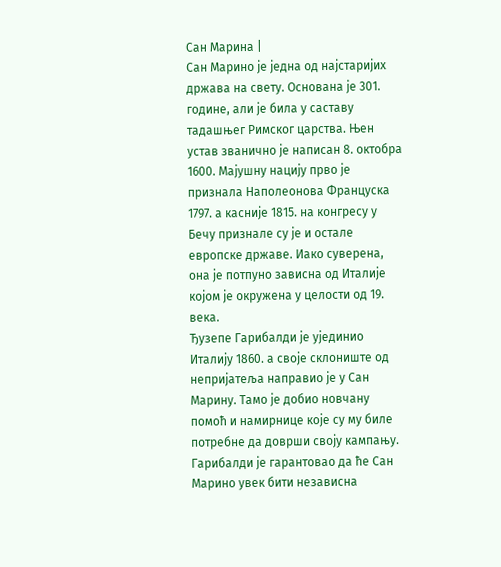Сан Марина |
Сан Марино је једна од најстаријих држава на свету. Основана је 301. године, али је била у саставу тадашњег Римског царства. Њен устав званично је написан 8. октобра 1600. Мајушну нацију прво је признала Наполеонова Француска 1797. а касније 1815. на конгресу у Бечу признале су је и остале европске државе. Иако суверена, она је потпуно зависна од Италије којом је окружена у целости од 19. века.
Ђузепе Гарибалди је ујединио Италију 1860. а своје склониште од непријатеља направио је у Сан Марину. Тамо је добио новчану помоћ и намирнице које су му биле потребне да доврши своју кампању. Гарибалди је гарантовао да ће Сан Марино увек бити независна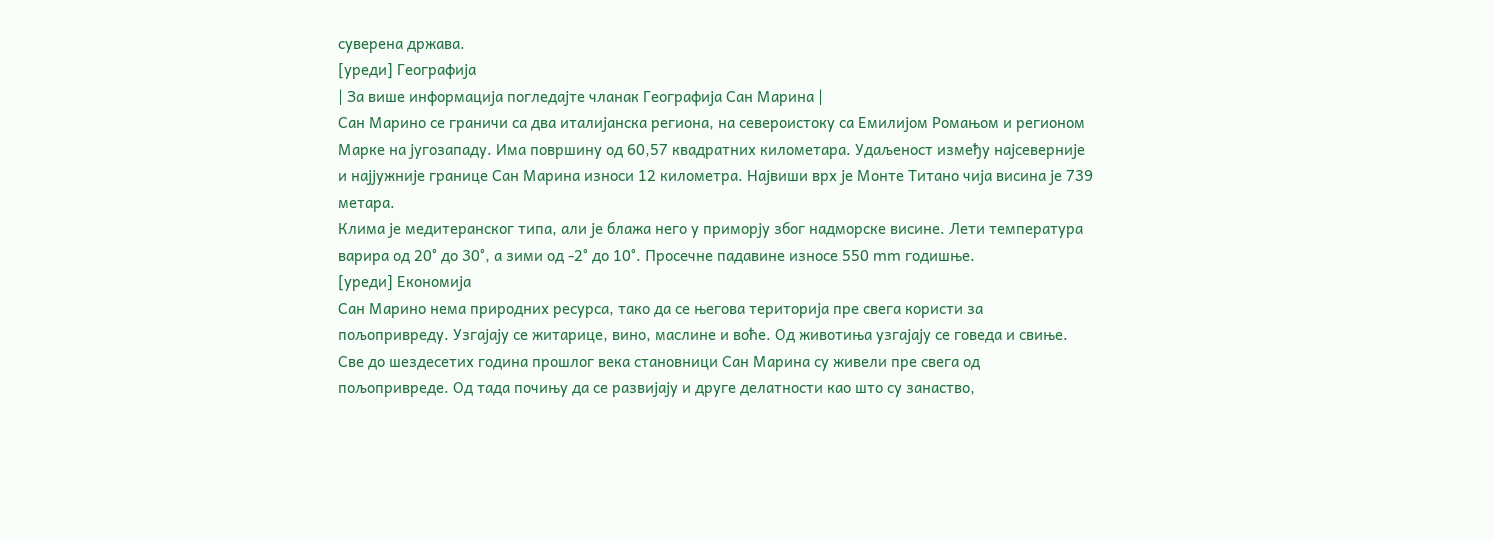суверена држава.
[уреди] Географија
| За више информација погледајте чланак Географија Сан Марина |
Сан Марино се граничи са два италијанска региона, на североистоку са Емилијом Ромањом и регионом Марке на југозападу. Има површину од 60,57 квадратних километара. Удаљеност између најсеверније и најјужније границе Сан Марина износи 12 километра. Највиши врх је Монте Титано чија висина је 739 метара.
Клима је медитеранског типа, али је блажа него у приморју због надморске висине. Лети температура варира од 20° до 30°, а зими од -2° до 10°. Просечне падавине износе 550 mm годишње.
[уреди] Економија
Сан Марино нема природних ресурса, тако да се његова територија пре свега користи за пољопривреду. Узгајају се житарице, вино, маслине и воће. Од животиња узгајају се говеда и свиње. Све до шездесетих година прошлог века становници Сан Марина су живели пре свега од пољопривреде. Од тада почињу да се развијају и друге делатности као што су занаство,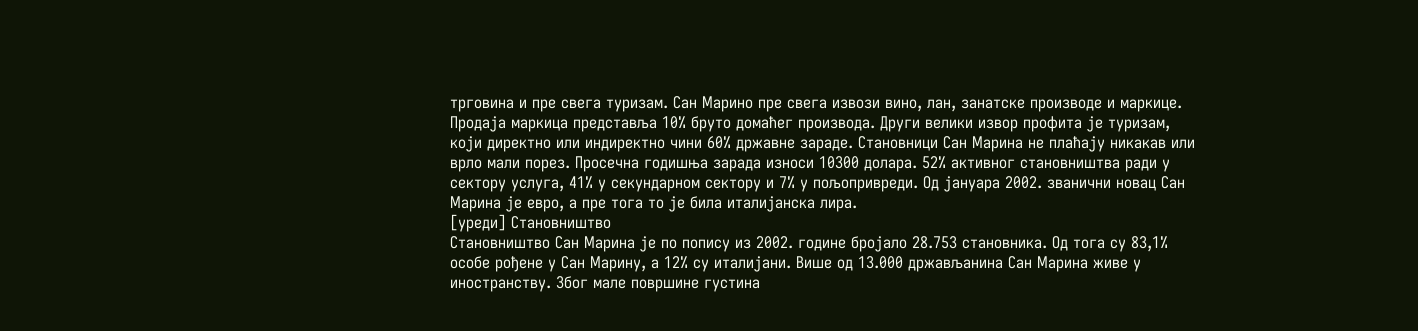трговина и пре свега туризам. Сан Марино пре свега извози вино, лан, занатске производе и маркице. Продаја маркица представља 10% бруто домаћег производа. Други велики извор профита је туризам, који директно или индиректно чини 60% државне зараде. Становници Сан Марина не плаћају никакав или врло мали порез. Просечна годишња зарада износи 10300 долара. 52% активног становништва ради у сектору услуга, 41% у секундарном сектору и 7% у пољопривреди. Од јануара 2002. званични новац Сан Марина је евро, а пре тога то је била италијанска лира.
[уреди] Становништво
Становништво Сан Марина је по попису из 2002. године бројало 28.753 становника. Од тога су 83,1% особе рођене у Сан Марину, а 12% су италијани. Више од 13.000 држављанина Сан Марина живе у иностранству. Због мале површине густина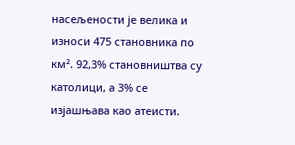насељености је велика и износи 475 становника по км². 92,3% становништва су католици, а 3% се изјашњава као атеисти.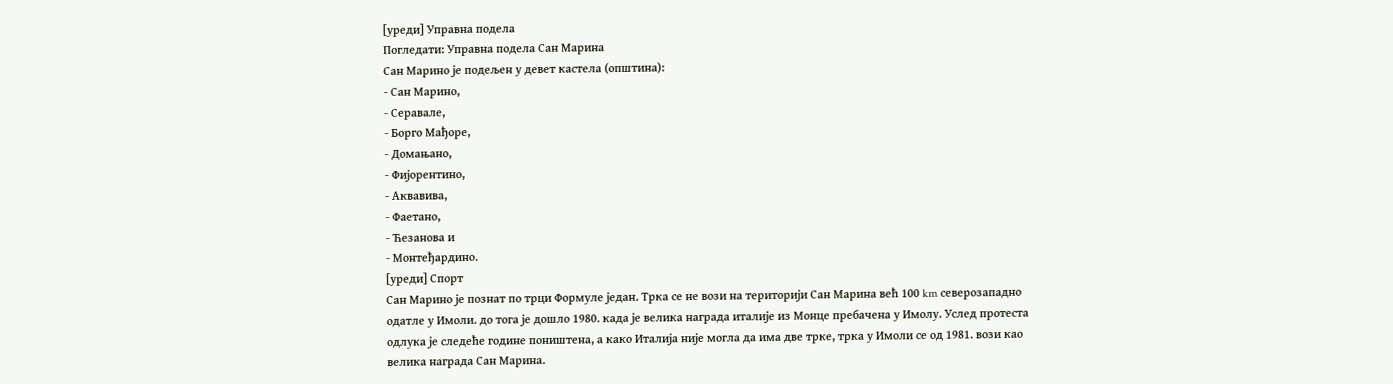[уреди] Управна подела
Погледати: Управна подела Сан Марина
Сан Марино је подељен у девет кастела (општина):
- Сан Марино,
- Серавале,
- Борго Мађоре,
- Домањано,
- Фијорентино,
- Аквавива,
- Фаетано,
- Ћезанова и
- Монтеђардино.
[уреди] Спорт
Сан Марино је познат по трци Формуле један. Трка се не вози на територији Сан Марина већ 100 km северозападно одатле у Имоли. до тога је дошло 1980. када је велика награда италије из Монце пребачена у Имолу. Услед протеста одлука је следеће године поништена, а како Италија није могла да има две трке, трка у Имоли се од 1981. вози као велика награда Сан Марина.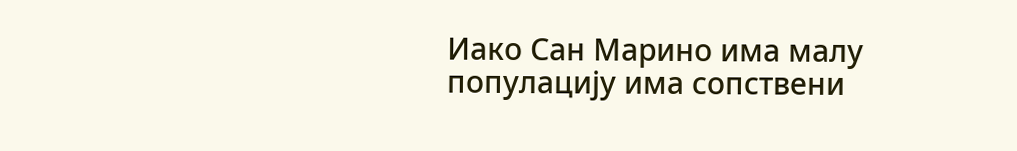Иако Сан Марино има малу популацију има сопствени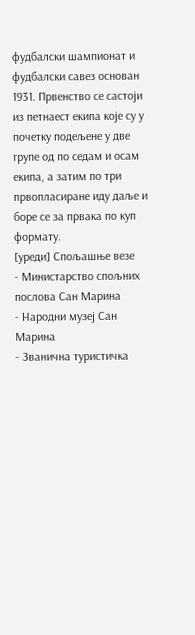фудбалски шампионат и фудбалски савез основан 1931. Првенство се састоји из петнаест екипа које су у почетку подељене у две групе од по седам и осам екипа, а затим по три првопласиране иду даље и боре се за првака по куп формату.
[уреди] Спољашње везе
- Министарство спољних послова Сан Марина
- Народни музеј Сан Марина
- Званична туристичка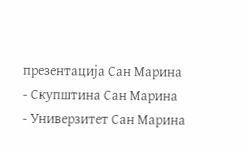презентација Сан Марина
- Скупштина Сан Марина
- Универзитет Сан Марина